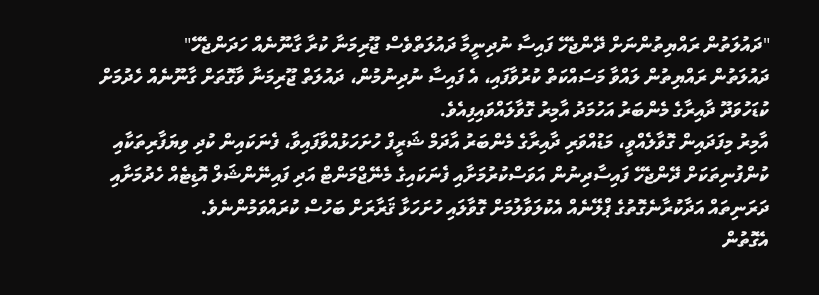"ދައުލަތުން ރައްޔިތުންނަށް ދޭންޖެހޭ ފައިސާ ނުދިނީމާ ދައުލަތްވެސް ޖޫރިމަނާ ކުރާ ގާނޫނެއް ހަދަންޖެހޭ"
ދައުލަތުން ރައްޔިތުން ލައްވާ މަސައްކަތް ކުރުވާފައި، އެ ފައިސާ ނުދިނުމުން، ދައުލަތް ޖޫރިމަނާ ވާގޮތަށް ގާނޫނެއް ހެދުމަށް ކުޑަހުވަދޫ ދާއިރާގެ މެންބަރު އަހުމަދު އާމިރު ގޮވާލައްވައިފިއެވެ.
އާމިރު މިފަދައިން ގޮވާލެއްވީ، މަޑުއްވަރި ދާއިރާގެ މެންބަރު އާދަމް ޝަރީފް ހުށަހަޅުއްވާފައިވާ، ފެނަކައިން ކުދި ވިޔަފާރިތަކާއި ކުންފުނިތަކަށް ދޭންޖެހޭ ފައިސާދިނުން އަވަސްކުރުމަށާއި ފެނަކައިގެ މެނޭޖްމަންޓް އަދި ފައިނޭންޝަލް އޮޑިޓެއް ހެދުމަށާއި ދަރަނިތައް އަދާކުރާނެގޮތުގެ ޕްލޭނެއް އެކުލަވާލުމަށް ގޮވާލައި ހުށަހަޅާ ޤަރާރަށް ބަހުސް ކުރައްވަމުންނެވެ.
އެގޮތުން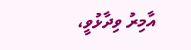އާމިރު ވިދާޅުވީ،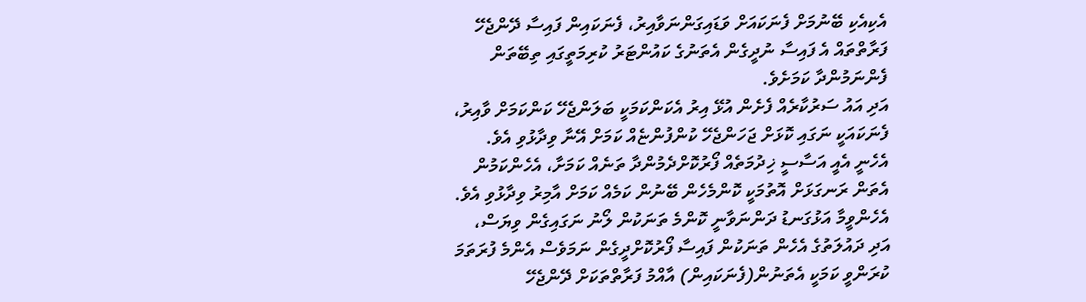އެކިއެކި ބޭނުމަށް ފެނަކައަށް ވަޑައިގަންނަވާއިރު، ފެނަކައިން ފައިސާ ދޭންޖެހޭ ފަރާތްތައް އެ ފައިސާ ނުދީގެން އެތަނުގެ ކައުންޓަރު ކުރިމަތީގައި ތިބޭތަން ފެންނަމުންދާ ކަމަށެވެ.
އަދި އައު ސަރުކާރެއް ފެށެން އުޅޭ އިރު އެކަންކަމަކީ ބަލަންޖެހޭ ކަންކަމަށް ވާއިރު، ފެނަކައަކީ ނަގައި ކޮޅަށް ޖަހަންޖެހޭ ކުންފުންޏެއް ކަމަށް އޭނާ ވިދާޅުވި އެވެ. އެހެނީ އެއީ އަސާސީ ޚިދުމަތެއް ފޯރުކޮށްދެމުންދާ ތަނެއް ކަމަށާ، އެހެންކަމުން އެތަން ރަނގަޅަށް އޮތުމަކީ ކޮންމެހެން ބޭނުން ކަމެއް ކަމަށް އާމިރު ވިދާޅުވި އެވެ.
އެހެންވީމާ އަޅުގަނޑު ދަންނަވާނީ ކޮންމެ ތަނަކުން ލޯނު ނަގައިގެން ވިޔަސް، އަދި ދައުލަތުގެ އެހެން ތަނަކުން ފައިސާ ފޯރުކޮށްދީގެން ނަމަވެސް އެންމެ ފުރަތަމަ ކުރަންވީ ކަމަކީ އެތަނުން(ފެނަކައިން) އާއްމު ފަރާތްތަކަށް ދޭންޖެހޭ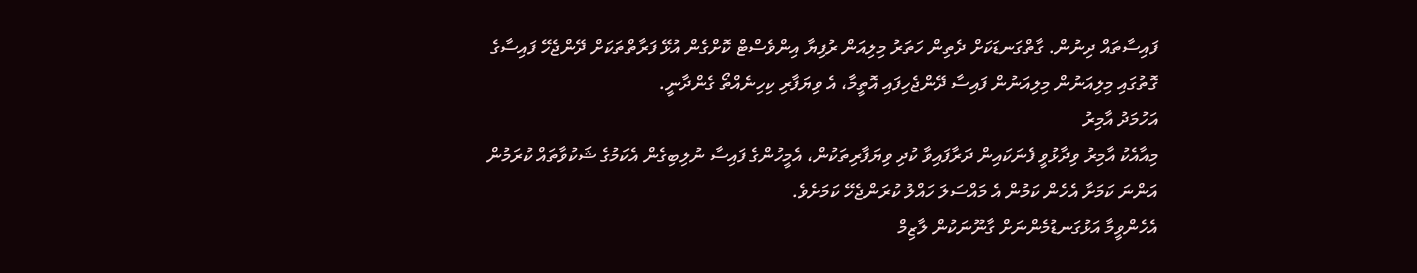ފައިސާތައް ދިނުން. ގާތްގަނޑަކަށް ދެތިން ހަތަރު މިލިއަން ރުފިޔާ އިންވެސްޓް ކޮށްގެން އުޅޭ ފަރާތްތަކަށް ދޭންޖެހޭ ފައިސާގެ ގޮތުގައި މިލިއަނުން މިލިއަނުން ފައިސާ ދޭންޖެހިފައި އޮތީމާ، އެ ވިޔަފާރި ކިހިނެއްތޯ ގެންދާނީ.
އަހުމަދު އާމިރު
މިއާއެކު އާމިރު ވިދާޅުވީ ފެނަކައިން ދަރާފައިވާ ކުދި ވިޔަފާރިތަކުން، އެމީހުންގެ ފައިސާ ނުލިބިގެން އެކަމުގެ ޝަކުވާތައް ކުރަމުން އަންނަ ކަމަށާ އެހެން ކަމުން އެ މައްސަލަ ހައްލު ކުރަންޖެހޭ ކަމަށެވެ.
އެހެންވީމާ އަޅުގަނޑުމެންނަށް ގާނޫނަކުން ލާޒިމް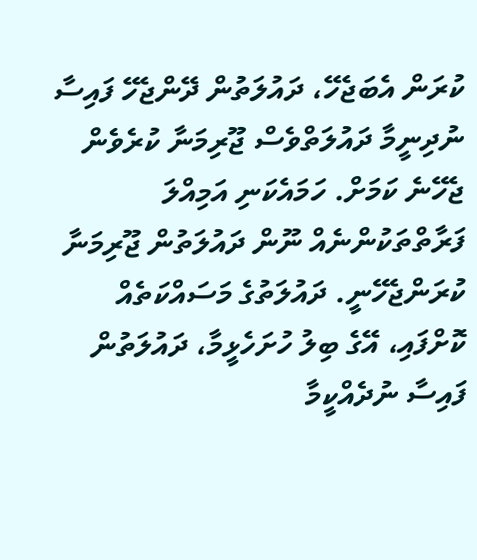ކުރަން އެބަޖެހޭ، ދައުލަތުން ދޭންޖެހޭ ފައިސާ ނުދިނީމާ ދައުލަތްވެސް ޖޫރިމަނާ ކުރެވެން ޖެހޭނެ ކަމަށް. ހަމައެކަނި އަމިއްލަ ފަރާތްތަކުންނެއް ނޫން ދައުލަތުން ޖޫރިމަނާ ކުރަންޖެހޭނީ. ދައުލަތުގެ މަސައްކަތެއް ކޮށްފައި، އޭގެ ބިލު ހުށަހެޅީމާ، ދައުލަތުން ފައިސާ ނުދެއްކީމާ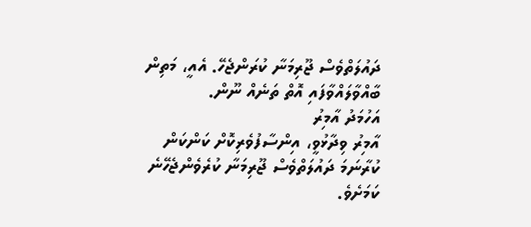ދައުލަތްވެސް ޖޫރިމަނާ ކުރަންޖެހޭ. އެއީ، މަތިން ބާއްވާލައްވާފައި އޮތް ތަނެއް ނޫން.
އަހުމަދު އާމިރު
އާމިރު ވިދާޅުވީ، އިންސާފުވެރިކޮށް ކަންކަން ކުރާނަމަ ދައުލަތްވެސް ޖޫރިމަނާ ކުރެވެންޖެހޭނެ ކަމަށެވެ.